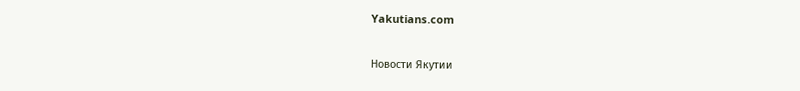Yakutians.com

Новости Якутии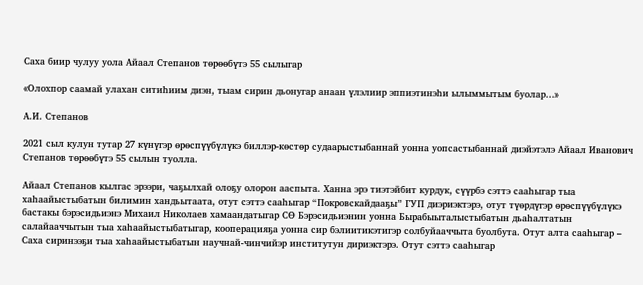Саха биир чулуу уола Айаал Степанов төрөөбүтэ 55 сылыгар

«Олохпор саамай улахан ситиһиим диэн, тыам сирин дьонугар анаан үлэлиир эппиэтинэһи ылыммытым буолар…»

А.И. Степанов

2021 сыл кулун тутар 27 күнүгэр өрөспүүбүлүкэ биллэр-көстөр судаарыстыбаннай уонна уопсастыбаннай диэйэтэлэ Айаал Иванович Степанов төрөөбүтэ 55 сылын туолла.

Айаал Степанов кылгас эрээри, чаҕылхай олоҕу олорон ааспыта. Ханна эрэ тиэтэйбит курдук, сүүрбэ сэттэ сааһыгар тыа хаһаайыстыбатын билимин хандьытаата, отут сэттэ сааһыгар “Покровскайдааҕы” ГУП диэриэктэрэ, отут түөрдүгэр өрөспүүбүлүкэ бастакы бэрэсидьиэнэ Михаил Николаев хамаандатыгар СӨ Бэрэсидьиэнин уонна Бырабыыталыстыбатын дьаһалтатын салайааччытын тыа хаһаайыстыбатыгар, кооперацияҕа уонна сир бэлиитикэтигэр солбуйааччыта буолбута. Отут алта сааһыгар – Саха сиринээҕи тыа хаһаайыстыбатын научнай-чинчийэр институтун дириэктэрэ. Отут сэттэ сааһыгар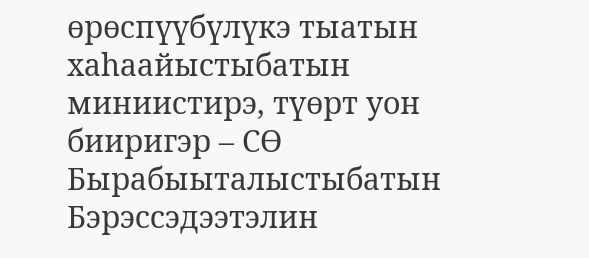өрөспүүбүлүкэ тыатын хаһаайыстыбатын миниистирэ, түөрт уон бииригэр – СӨ Бырабыыталыстыбатын Бэрэссэдээтэлин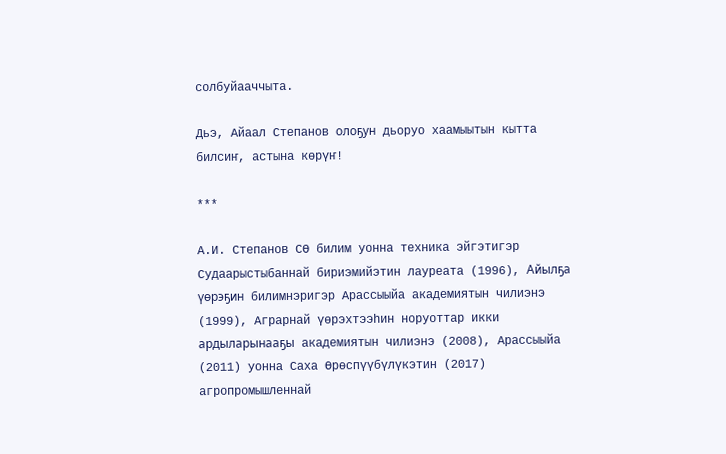солбуйааччыта.

Дьэ, Айаал Степанов олоҕун дьоруо хаамыытын кытта билсиҥ, астына көрүҥ!

***

А.И. Степанов СӨ билим уонна техника эйгэтигэр Судаарыстыбаннай бириэмийэтин лауреата (1996), Айылҕа үөрэҕин билимнэригэр Арассыыйа академиятын чилиэнэ (1999), Аграрнай үөрэхтээһин норуоттар икки ардыларынааҕы академиятын чилиэнэ (2008), Арассыыйа (2011) уонна Саха Өрөспүүбүлүкэтин (2017) агропромышленнай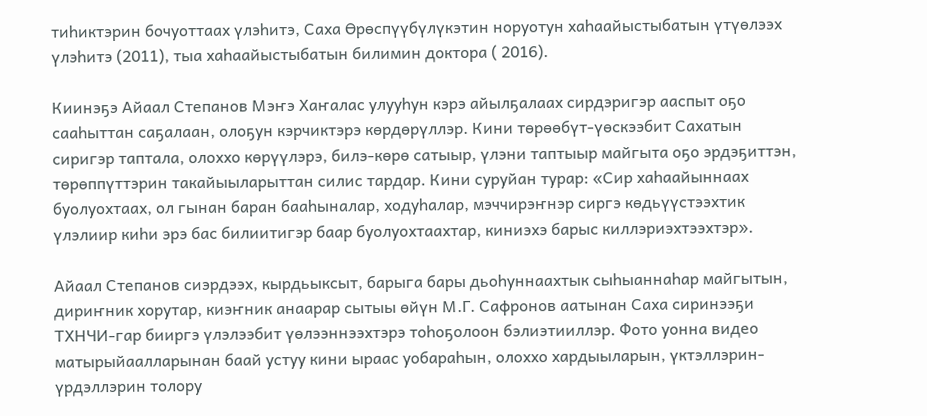тиһиктэрин бочуоттаах үлэһитэ, Саха Өрөспүүбүлүкэтин норуотун хаһаайыстыбатын үтүөлээх үлэһитэ (2011), тыа хаһаайыстыбатын билимин доктора ( 2016).

Киинэҕэ Айаал Степанов Мэҥэ Хаҥалас улууһун кэрэ айылҕалаах сирдэригэр ааспыт оҕо сааһыттан саҕалаан, олоҕун кэрчиктэрэ көрдөрүллэр. Кини төрөөбүт-үөскээбит Сахатын сиригэр таптала, олоххо көрүүлэрэ, билэ-көрө сатыыр, үлэни таптыыр майгыта оҕо эрдэҕиттэн, төрөппүттэрин такайыыларыттан силис тардар. Кини суруйан турар: «Сир хаһаайыннаах буолуохтаах, ол гынан баран бааһыналар, ходуһалар, мэччирэҥнэр сиргэ көдьүүстээхтик үлэлиир киһи эрэ бас билиитигэр баар буолуохтаахтар, киниэхэ барыс киллэриэхтээхтэр».

Айаал Степанов сиэрдээх, кырдьыксыт, барыга бары дьоһуннаахтык сыһыаннаһар майгытын, дириҥник хорутар, киэҥник анаарар сытыы өйүн М.Г. Сафронов аатынан Саха сиринээҕи ТХНЧИ-гар бииргэ үлэлээбит үөлээннээхтэрэ тоһоҕолоон бэлиэтииллэр. Фото уонна видео матырыйаалларынан баай устуу кини ыраас уобараһын, олоххо хардыыларын, үктэллэрин-үрдэллэрин толору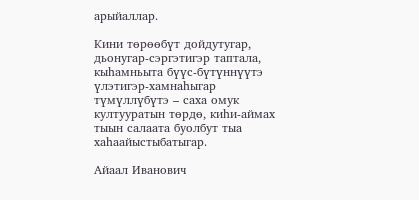арыйаллар.

Кини төрөөбүт дойдутугар, дьонугар-сэргэтигэр таптала,  кыһамньыта бүүс-бүтүннүүтэ үлэтигэр-хамнаһыгар түмүллүбүтэ – саха омук култууратын төрдө, киһи-аймах тыын салаата буолбут тыа хаһаайыстыбатыгар.

Айаал Иванович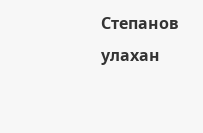Степанов улахан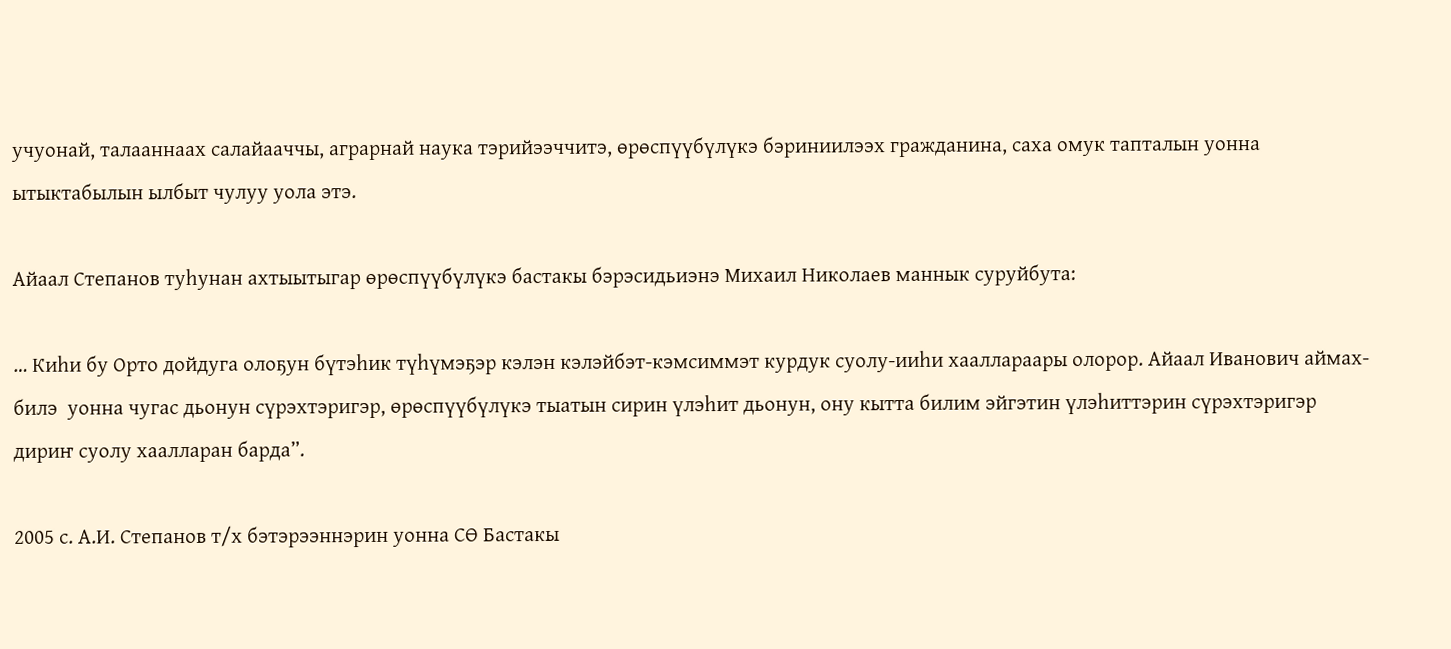учуонай, талааннаах салайааччы, аграрнай наука тэрийээччитэ, өрөспүүбүлүкэ бэриниилээх гражданина, саха омук тапталын уонна ытыктабылын ылбыт чулуу уола этэ.

Айаал Степанов туһунан ахтыытыгар өрөспүүбүлүкэ бастакы бэрэсидьиэнэ Михаил Николаев маннык суруйбута:

… Киһи бу Орто дойдуга олоҕун бүтэһик түһүмэҕэр кэлэн кэлэйбэт-кэмсиммэт курдук суолу-ииһи хааллараары олорор. Айаал Иванович аймах-билэ  уонна чугас дьонун сүрэхтэригэр, өрөспүүбүлүкэ тыатын сирин үлэһит дьонун, ону кытта билим эйгэтин үлэһиттэрин сүрэхтэригэр дириҥ суолу хаалларан барда”.

2005 с. А.И. Степанов т/х бэтэрээннэрин уонна СӨ Бастакы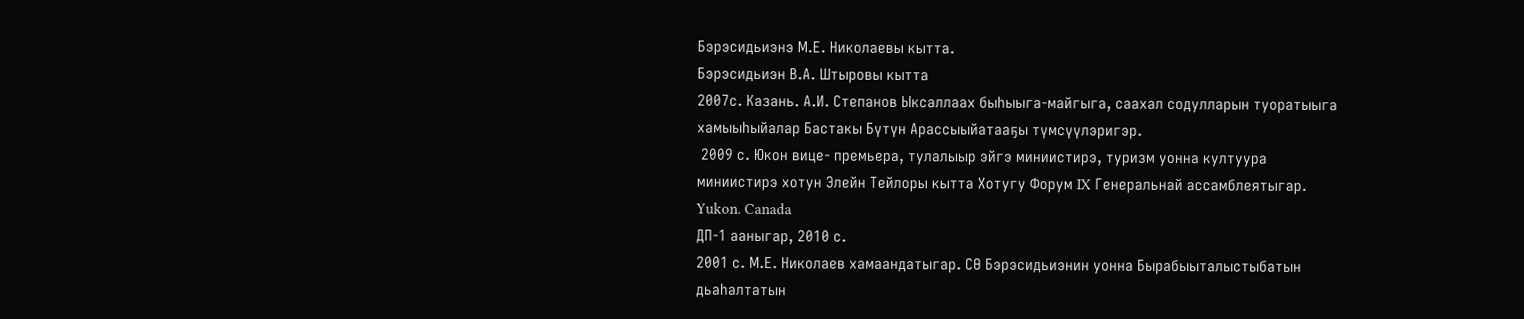Бэрэсидьиэнэ М.Е. Николаевы кытта.
Бэрэсидьиэн В.А. Штыровы кытта
2007с. Казань. А.И. Степанов Ыксаллаах быһыыга-майгыга, саахал содулларын туоратыыга хамыыһыйалар Бастакы Бүтүн Арассыыйатааҕы түмсүүлэригэр.
 2009 с. Юкон вице- премьера, тулалыыр эйгэ миниистирэ, туризм уонна култуура миниистирэ хотун Элейн Тейлоры кытта Хотугу Форум IX Генеральнай ассамблеятыгар. Yukon. Canada
ДП-1 ааныгар, 2010 с.
2001 с. М.Е. Николаев хамаандатыгар. СӨ Бэрэсидьиэнин уонна Бырабыыталыстыбатын дьаһалтатын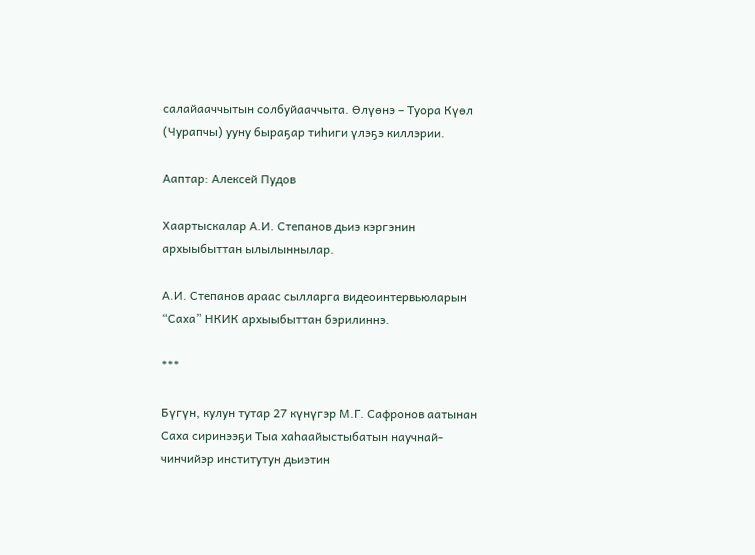салайааччытын солбуйааччыта. Өлүөнэ – Туора Күөл (Чурапчы) ууну быраҕар тиһиги үлэҕэ киллэрии.

Ааптар: Алексей Пудов

Хаартыскалар А.И. Степанов дьиэ кэргэнин архыыбыттан ылылыннылар.

А.И. Степанов араас сылларга видеоинтервьюларын “Саха” НКИК архыыбыттан бэрилиннэ.

***

Бүгүн, кулун тутар 27 күнүгэр М.Г. Сафронов аатынан Саха сиринээҕи Тыа хаһаайыстыбатын научнай-чинчийэр институтун дьиэтин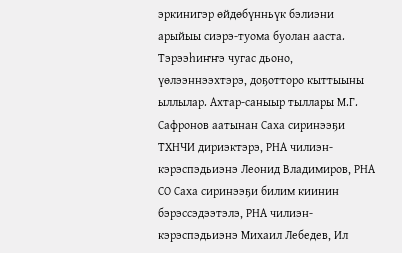эркинигэр өйдөбүнньүк бэлиэни арыйыы сиэрэ-туома буолан ааста. Тэрээһиҥҥэ чугас дьоно, үөлээннээхтэрэ, доҕотторо кыттыыны ыллылар. Ахтар-саныыр тыллары М.Г. Сафронов аатынан Саха сиринээҕи ТХНЧИ дириэктэрэ, РНА чилиэн-кэрэспэдьиэнэ Леонид Владимиров, РНА СО Саха сиринээҕи билим киинин бэрэссэдээтэлэ, РНА чилиэн-кэрэспэдьиэнэ Михаил Лебедев, Ил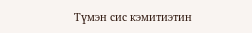Түмэн сис кэмитиэтин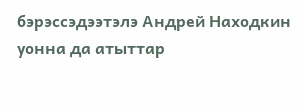бэрэссэдээтэлэ Андрей Находкин уонна да атыттар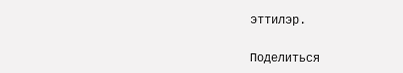эттилэр.

Поделиться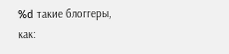%d такие блоггеры, как: